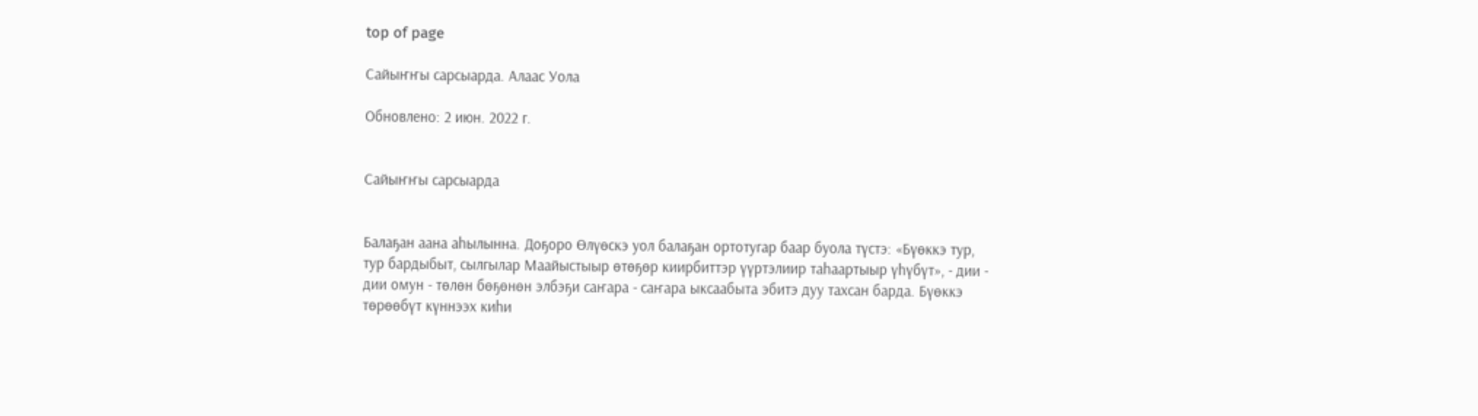top of page

Сайыҥҥы сарсыарда. Алаас Уола

Обновлено: 2 июн. 2022 г.


Сайыҥҥы сарсыарда


Балаҕан аана аһылынна. Доҕоро Өлүөскэ уол балаҕан ортотугар баар буола түстэ: «Бүөккэ тур, тур бардыбыт, сылгылар Маайыстыыр өтөҕөр киирбиттэр үүртэлиир таһаартыыр үһүбүт», - дии - дии омун - төлөн бөҕөнөн элбэҕи саҥара - саҥара ыксаабыта эбитэ дуу тахсан барда. Бүөккэ төрөөбүт күннээх киһи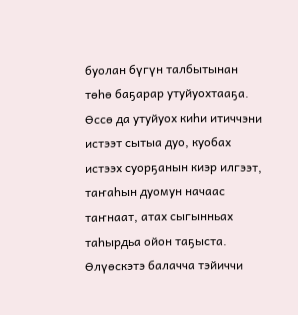буолан бүгүн талбытынан төһө баҕарар утуйуохтааҕа. Өссө да утуйуох киһи итиччэни истээт сытыа дуо, куобах истээх суорҕанын киэр илгээт, таҥаһын дуомун начаас таҥнаат, атах сыгынньах таһырдьа ойон таҕыста. Өлүөскэтэ балачча тэйиччи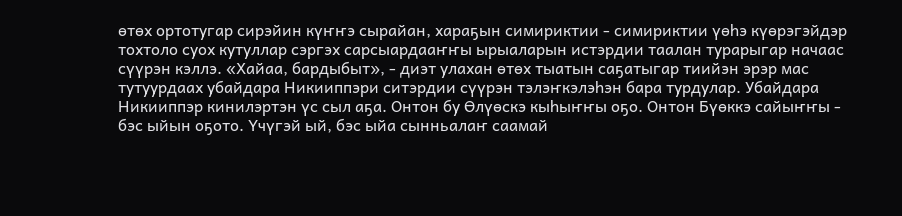өтөх ортотугар сирэйин күҥҥэ сырайан, хараҕын симириктии - симириктии үөһэ күөрэгэйдэр тохтоло суох кутуллар сэргэх сарсыардааҥҥы ырыаларын истэрдии таалан турарыгар начаас сүүрэн кэллэ. «Хайаа, бардыбыт», - диэт улахан өтөх тыатын саҕатыгар тиийэн эрэр мас тутуурдаах убайдара Никииппэри ситэрдии сүүрэн тэлэҥкэлэһэн бара турдулар. Убайдара Никииппэр кинилэртэн үс сыл аҕа. Онтон бу Өлүөскэ кыһыҥҥы оҕо. Онтон Бүөккэ сайыҥҥы - бэс ыйын оҕото. Үчүгэй ый, бэс ыйа сынньалаҥ саамай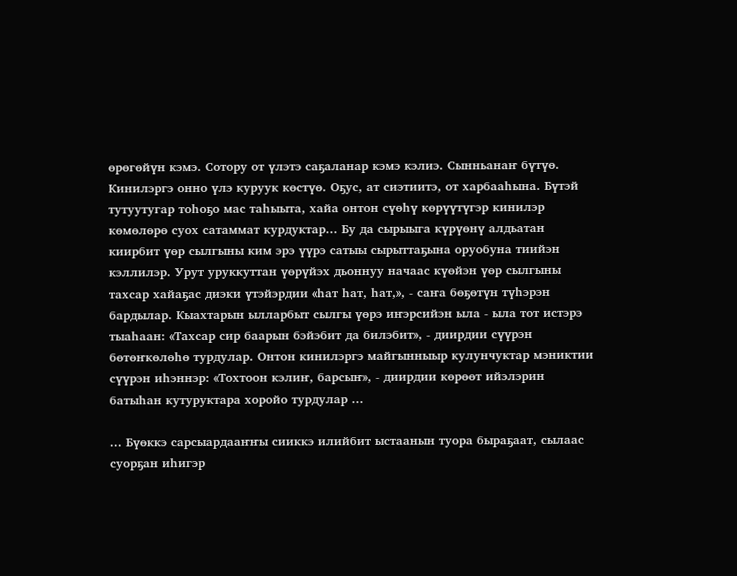өрөгөйүн кэмэ. Сотору от үлэтэ саҕаланар кэмэ кэлиэ. Сынньанаҥ бүтүө. Кинилэргэ онно үлэ куруук көстүө. Оҕус, ат сиэтиитэ, от харбааһына. Бүтэй тутуутугар тоһоҕо мас таһыыта, хайа онтон сүөһү көрүүтүгэр кинилэр көмөлөрө суох сатаммат курдуктар... Бу да сырыыга күрүөнү алдьатан киирбит үөр сылгыны ким эрэ үүрэ сатыы сырыттаҕына оруобуна тиийэн кэллилэр. Урут уруккуттан үөрүйэх дьоннуу начаас күөйэн үөр сылгыны тахсар хайаҕас диэки үтэйэрдии «һат һат, һат,», - саҥа бөҕөтүн түһэрэн бардылар. Кыахтарын ылларбыт сылгы үөрэ иҥэрсийэн ыла - ыла тот истэрэ тыаһаан: «Тахсар сир баарын бэйэбит да билэбит», - диирдии сүүрэн бөтөҥкөлөһө турдулар. Онтон кинилэргэ майгынныыр кулунчуктар мэниктии сүүрэн иһэннэр: «Тохтоон кэлиҥ, барсыҥ», - диирдии көрөөт ийэлэрин батыһан кутуруктара хоройо турдулар ...

... Бүөккэ сарсыардааҥҥы сииккэ илийбит ыстаанын туора быраҕаат, сылаас суорҕан иһигэр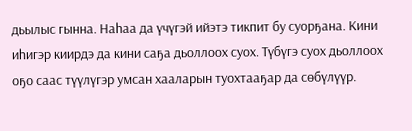дьылыс гынна. Наһаа да үчүгэй ийэтэ тикпит бу суорҕана. Кини иһигэр киирдэ да кини саҕа дьоллоох суох. Түбүгэ суох дьоллоох оҕо саас түүлүгэр умсан хааларын туохтааҕар да сөбүлүүр.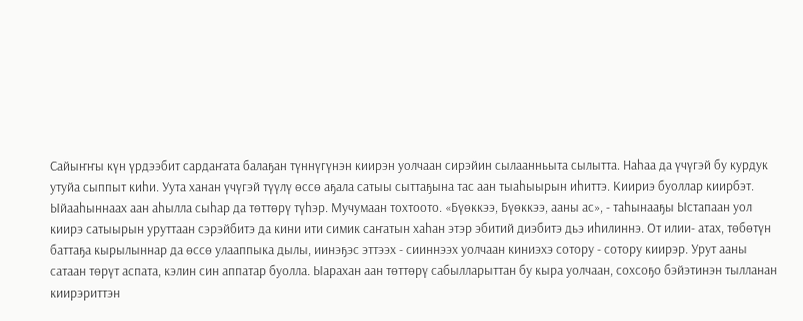Сайыҥҥы күн үрдээбит сардаҥата балаҕан түннүгүнэн киирэн уолчаан сирэйин сылаанньыта сылытта. Наһаа да үчүгэй бу курдук утуйа сыппыт киһи. Уута ханан үчүгэй түүлү өссө аҕала сатыы сыттаҕына тас аан тыаһыырын иһиттэ. Киириэ буоллар киирбэт. Ыйааһыннаах аан аһылла сыһар да төттөрү түһэр. Мучумаан тохтоото. «Бүөккээ, Бүөккээ, ааны ас», - таһынааҕы Ыстапаан уол киирэ сатыырын уруттаан сэрэйбитэ да кини ити симик саҥатын хаһан этэр эбитий диэбитэ дьэ иһилиннэ. От илии- атах, төбөтүн баттаҕа кырылыннар да өссө улааппыка дылы, иинэҕэс эттээх - сииннээх уолчаан киниэхэ сотору - сотору киирэр. Урут ааны сатаан төрүт аспата, кэлин син аппатар буолла. Ыарахан аан төттөрү сабылларыттан бу кыра уолчаан, сохсоҕо бэйэтинэн тылланан киирэриттэн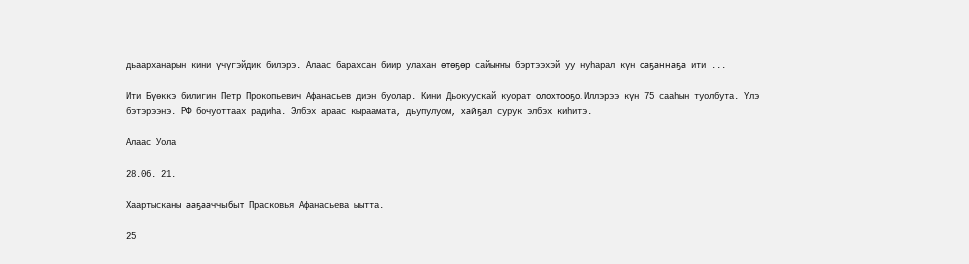дьаарханарын кини үчүгэйдик билэрэ. Алаас барахсан биир улахан өтөҕөр сайыҥҥы бэртээхэй уу нуһарал күн саҕаннаҕа ити ...

Ити Бүөккэ билигин Петр Прокопьевич Афанасьев диэн буолар. Кини Дьокуускай куорат олохтооҕо. Иллэрээ күн 75 сааһын туолбута. Үлэ бэтэрээнэ. РФ бочуоттаах радиһа. Элбэх араас кыраамата, дьупулуом, хайҕал сурук элбэх киһитэ.

Алаас Уола

28.06. 21.

Хаартысканы ааҕааччыбыт Прасковья Афанасьева ыытта.

25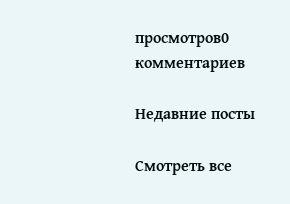просмотров0 комментариев

Недавние посты

Смотреть все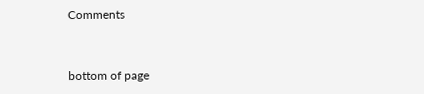Comments


bottom of page